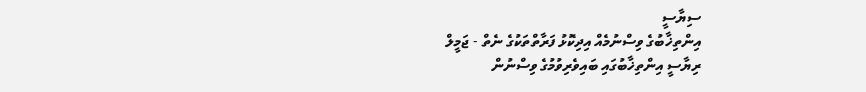ސިޔާސީ
އިންތިޚާބުގެ ވިސްނުމެއް އިދިކޮޅު ފަރާތްތަކުގެ ނެތް - ޖަމީލް
ރިޔާސީ އިންތިޚާބުގައި ބައިވެރިވުމުގެ ވިސްނުން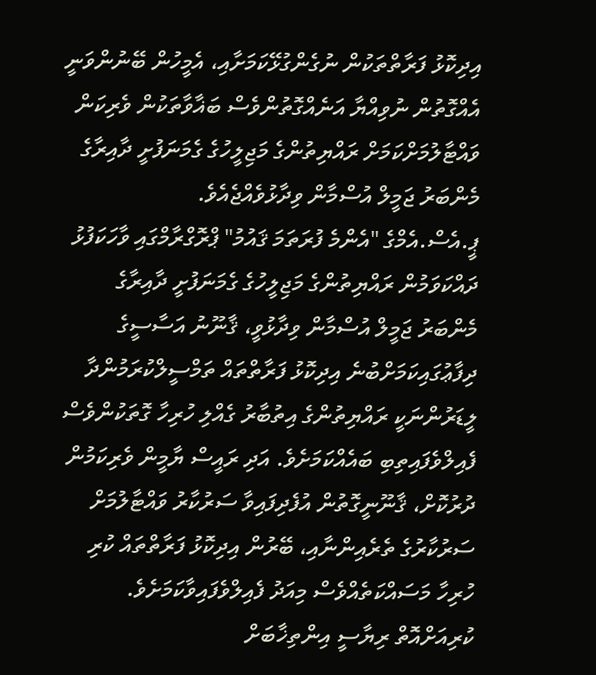އިދިކޮޅު ފަރާތްތަކުން ނުގެންގުޅޭކަމަށާއި، އެމީހުން ބޭނުންވަނީ އެއްގޮތުން ނުވިއްޔާ އަނެއްގޮތުންވެސް ބަޣާވާތަކުން ވެރިކަން ވައްޓާލުމަށްކަމަށް ރައްޔިތުންގެ މަޖިލީހުގެ ގެމަނަފުށީ ދާއިރާގެ މެންބަރު ޖަމީލް އުސްމާން ވިދާޅުވެއްޖެއެވެ.
ޕީ.އެސް.އެމްގެ "އެންމެ ފުރަތަމަ ޤައުމު" ޕްރޮގްރާމްގައި ވާހަކަފުޅު ދައްކަވަމުން ރައްޔިތުންގެ މަޖިލީހުގެ ގެމަނަފުށީ ދާއިރާގެ މެންބަރު ޖަމީލް އުސްމާން ވިދާޅުވީ، ޤާނޫނު އަސާސީގެ ދިފާޢުގައިކަމަށްބުނެ އިދިކޮޅު ފަރާތްތައް ތަމްސީލްކުރަމުންދާ ލީޑަރުންނަކީ ރައްޔިތުންގެ އިތުބާރު ގެއްލި ހުރިހާ ގޮތަކުންވެސް ފެއިލްވެފައިތިބި ބައެއްކަމަށެވެ. އަދި ރައީސް ޔާމީން ވެރިކަމުން ދުރުކޮށް، ޤާނޫނީގޮތުން އުފެދިފައިވާ ސަރުކާރު ވައްޓާލުމަށް ސަރުކާރުގެ ތެރެއިންނާއި، ބޭރުން އިދިކޮޅު ފަރާތްތައް ކުރި ހުރިހާ މަސައްކަތެއްވެސް މިއަދު ފެއިލްވެފައިވާކަމަށެވެ.
ކުރިއަށްއޮތް ރިޔާސީ އިންތިޚާބަށް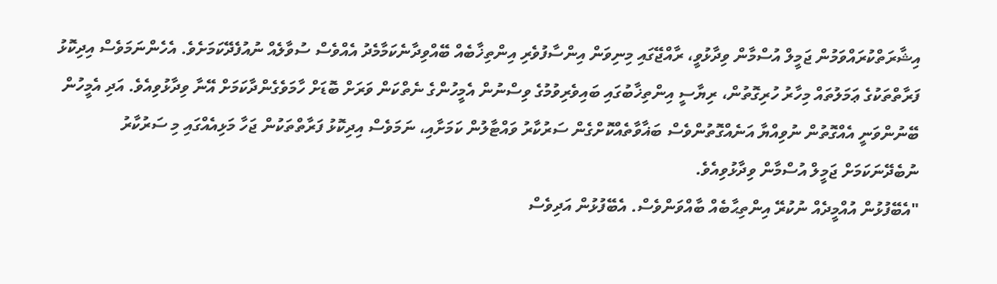އިޝާރަތްކުރައްވަމުން ޖަމީލް އުސްމާން ވިދާޅުވީ، ރާއްޖޭގައި މިނިވަން އިންސާފުވެރި އިންތިޚާބެއް ބޭއްވިދާނެކަމާމެދު އެއްވެސް ސުވާލެއް ނުއުފެދޭކަމަށެވެ. އެހެންނަމަވެސް އިދިކޮޅު ފަރާތްތަކުގެ ޢަމަލުތައް މިހާރު ހުރިގޮތުން، ރިޔާސީ އިންތިޚާބުގައި ބައިވެރިވުމުގެ ވިސްނުން އެމީހުންގެ ނެތްކަން ވަރަށް ބޮޑަށް ހާމަވެގެންދާކަމަށް އޭނާ ވިދާޅުވިއެވެ. އަދި އެމީހުން ބޭނުންވަނީ އެއްގޮތުން ނުވިއްޔާ އަނެއްގޮތުންވެސް ބަޣާވާތެއްކޮށްގެން ސަރުކާރު ވައްޓާލުން ކަމަށާއި، ނަމަވެސް އިދިކޮޅު ފަރާތްތަކުން ޖަހާ މަޅިއެއްގައި މި ސަރުކާރު ނުބެދޭނަކަމަށް ޖަމީލް އުސްމާން ވިދާޅުވިއެވެ.
"އެބޭފުޅުން އުއްމީދެއް ނުކުރޭ އިންތިޙާބެއް ބާއްވަންވެސް. އެބޭފުޅުން އަދިވެސް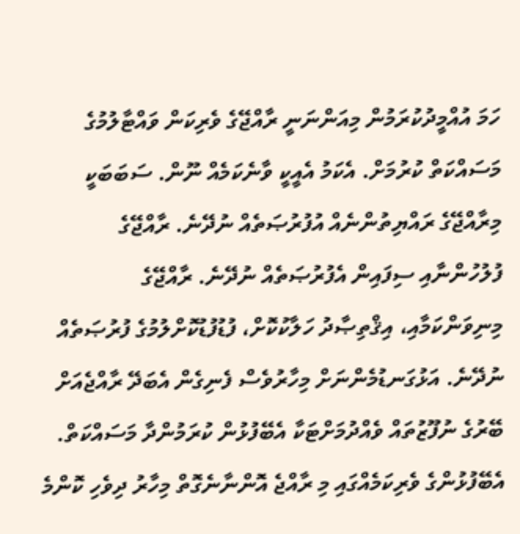ހަމަ އުއްމީދުކުރަމުން މިއަންނަނީ ރާއްޖޭގެ ވެރިކަން ވައްޓާލުމުގެ މަސައްކަތް ކުރުމަށް. އެކަމު އެއީކީ ވާނެކަމެއް ނޫން. ސަބަބަކީ މިރާއްޖޭގެ ރައްޔިތުންނެއް އުފުރުޞަތެއް ނުދޭނެ. ރާއްޖޭގެ ފުލުހުންނާއި ސިފައިން އެފުރުޞަތެއް ނުދޭނެ. ރާއްޖޭގެ މިނިވަންކަމާއި، އިޤްތިޞާދު ހަލާކުކޮށް، ފުޑުފުޑުކޮށްލުމުގެ ފުރުޞަތެއް ނުދޭނެ. އަޅުގަނޑުމެންނަށް މިހާރުވެސް ފެނިގެން އެބަދޭ ރާއްޖެއަށް ބޭރުގެ ނުފޫޒުތައް ވެއްދުމަށްޓަކާ އެބޭފުޅުން ކުރަމުންދާ މަސައްކަތް. އެބޭފުޅުންގެ ވެރިކަމެއްގައި މި ރާއްޖެ އޮންނާނެގޮތް މިހާރު ދިވެހި ކޮންމެ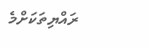ރައްޔިތަކަށްމެ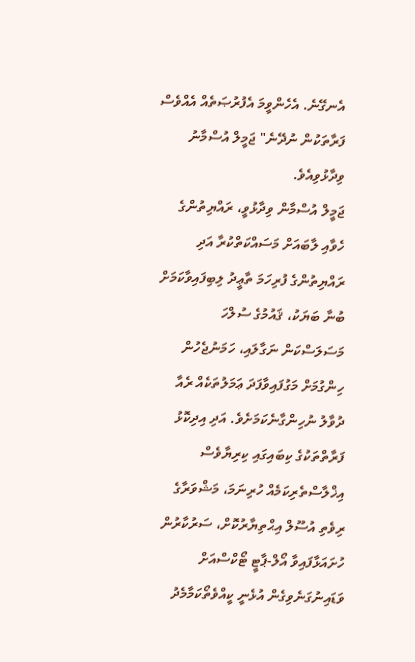އެނގޭނެ. އެހެންވީމަ އެފުރުޞަތެއް އެއްވެސް ފަރާތަކުން ނުދޭނެ" ޖަމީލް އުސްމާނު ވިދާޅުވިއެވެ.
ޖަމީލް އުސްމާން ވިދާޅުވީ، ރައްޔިތުންގެ ހެވާއި ލާބައަށް މަސައްކަތްކުރާ އަދި ރައްޔިތުންގެ ފުރިހަމަ ތާޢީދު ލިބިފައިވާކަމަށް ބުނާ ބަޔަކު، ޤައުމުގެ ސުލްހަ މަސަލަސްކަން ނަގާލައި، ހަމަނުޖެހުން ހިންގުމަށް މަގުފައިވާފަދަ ޢަމަލުތަކެއް ރެއާ ދުވާލު ނުހިންގާނެކަމަށެވެ. އަދި އިދިކޮޅު ފަރާތްތަކުގެ ކިބައިގައި ކިރިޔާވެސް އިޚްލާސްތެރިކަމެއް ހުރިނަމަ، މަޝްވަރާގެ ރިވެތި އުސޫލް އިޙްތިޔާރުކޮށް، ސަރުކާރުން ހުށައަޅާފައިވާ އޯލް-ޕާޓީ ޓޯކްސްއަށް ވަޑައިނުގަނެވިގެން އުޅެނީ ކީއްވެތޯކަމާމެދު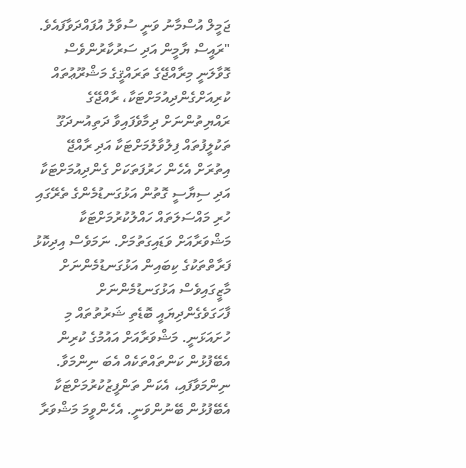ޖަމީލް އުސްމާނު ވަނީ ސުވާލު އުފައްދަވާފައެވެ.
"ރައީސް ޔާމީން އަދި ސަރުކާރުންވެސް ގޮވާލަނީ މިރާއްޖޭގެ ތަރައްޤީގެ މަޝްރޫޢުތައް ކުރިއަށްގެންދިއުމަށްޓަކާ، ރާއްޖޭގެ ރައްޔިތުންނަށް ދިމާވެފައިވާ ދަތިއުނދަގޫ ތަކުލީފުތައް ފިލުވާލުމަށްޓަކާ އަދި ރާއްޖޭ އިތުރަށް އެހެން ހަރުފަތަކަށް ގެންދިއުމަށްޓަކާ އަދި ސިޔާސީ ގޮތުން އަޅުގަނޑުމެންގެ ތެރޭގައި ހުރި މައްސަލަތައް ހައްލުކުރުމަށްޓަކާ މަޝްވަރާއަށް ވަޑައިގަތުމަށް. ނަމަވެސް އިދިކޮޅު ފަރާތްތަކުގެ ކިބައިން އަޅުގަނޑުމެންނަށް މާޒީގައިވެސް އަޅުގަނޑުމެންނަށް ފާހަގަވެގެންދިޔައީ ބޮޑެތި ޝަރުތުތައް މި ހުށައަޅަނީ. މަޝްވަރާއަށް އައުމުގެ ކުރިން އެބޭފުޅުން ކަންތައްތަކެއް އެބަ ނިންމަވާ. ނިންމަވާފައި، އެކަން ތަންފީޒުކުރުމަށްޓަކާ އެބޭފުޅުން ބޭނުންވަނީ. އެހެންވީމަ މަޝްވަރާ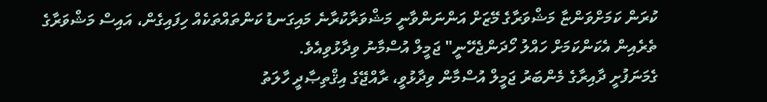ކުރަން ކަމަށްވަންޏާ މަޝްވަރާގެ މޭޒަށް އަންނަންވާނީ މަޝްވަރާކުރާނެ މައިގަނޑު ކަންތައްތަކެއް ހިފައިގެން، އައިސް މަޝްވަރާގެ ތެރެއިން އެކަންކަމަށް ހައްލު ހޯދަންޖެހޭނީ" ޖަމީލް އުސްމާނު ވިދާޅުވިއެވެ.
ގެމަނަފުށީ ދާއިރާގެ މެންބަރު ޖަމީލް އުސްމާން ވިދާޅުވީ، ރާއްޖޭގެ އިޤްތިޞާދީ ހާލަތު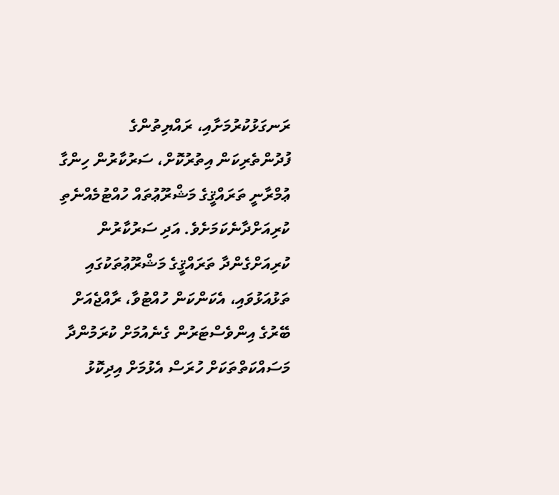ރަނގަޅުކުރުމަށާއި، ރައްޔިތުންގެ ފުދުންތެރިކަން އިތުރުކޮށް، ސަރުކާރުން ހިންގާ ޢުމްރާނީ ތަރައްޤީގެ މަޝްރޫޢުތައް ހުއްޓުމެއްނެތި ކުރިއަށްދާނެކަމަށެވެ. އަދި ސަރުކާރުން ކުރިއަށްގެންދާ ތަރައްޤީގެ މަޝްރޫޢުތަކުގައި ތަޅުއަޅުވައި، އެކަންކަން ހުއްޓުވާ، ރާއްޖެއަށް ބޭރުގެ އިންވެސްޓަރުން ގެނެއުމަށް ކުރަމުންދާ މަސައްކަތްތަކަށް ހުރަސް އެޅުމަށް އިދިކޮޅު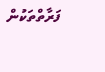ފަރާތްތަކުން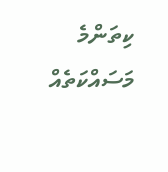ކިތަންމެ މަސައްކަތެއް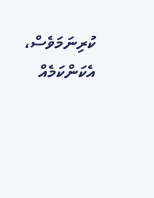ކުރިނަމަވެސް، އެކަންކަމެއް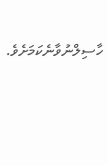ހާސިލްނުވާނެކަމަށެވެ.